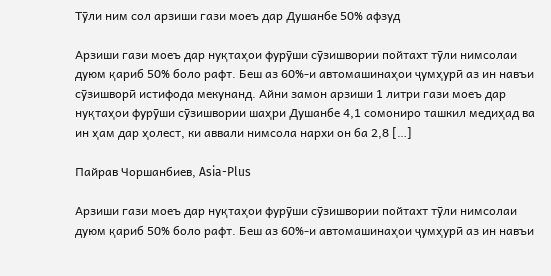Тӯли ним сол арзиши гази моеъ дар Душанбе 50% афзуд

Арзиши гази моеъ дар нуқтаҳои фурӯши сӯзишвории пойтахт тӯли нимсолаи дуюм қариб 50% боло рафт. Беш аз 60%-и автомашинаҳои ҷумҳурӣ аз ин навъи сӯзишворӣ истифода мекунанд. Айни замон арзиши 1 литри гази моеъ дар нуқтаҳои фурӯши сӯзишвории шаҳри Душанбе 4,1 сомониро ташкил медиҳад ва ин ҳам дар ҳолест, ки аввали нимсола нархи он ба 2,8 […]

Пайрав Чоршанбиев, Asia-Plus

Арзиши гази моеъ дар нуқтаҳои фурӯши сӯзишвории пойтахт тӯли нимсолаи дуюм қариб 50% боло рафт. Беш аз 60%-и автомашинаҳои ҷумҳурӣ аз ин навъи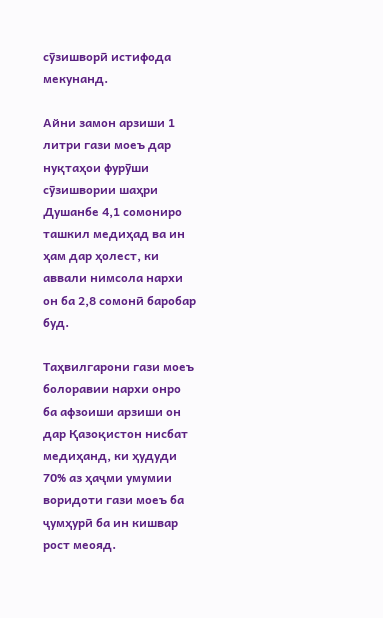сӯзишворӣ истифода мекунанд.

Айни замон арзиши 1 литри гази моеъ дар нуқтаҳои фурӯши сӯзишвории шаҳри Душанбе 4,1 сомониро ташкил медиҳад ва ин ҳам дар ҳолест, ки аввали нимсола нархи он ба 2,8 сомонӣ баробар буд.

Таҳвилгарони гази моеъ болоравии нархи онро ба афзоиши арзиши он дар Қазоқистон нисбат медиҳанд, ки ҳудуди 70% аз ҳаҷми умумии воридоти гази моеъ ба ҷумҳурӣ ба ин кишвар рост меояд.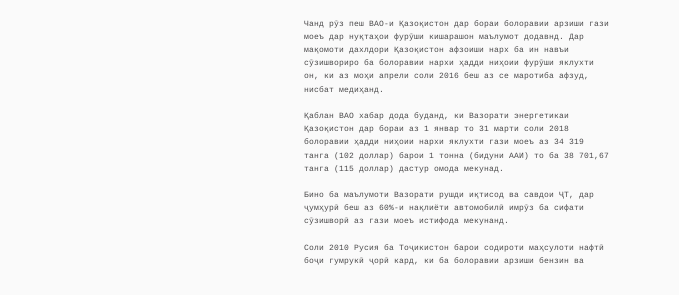Чанд рӯз пеш ВАО-и Қазоқистон дар бораи болоравии арзиши гази моеъ дар нуқтаҳои фурӯши кишарашон маълумот додавнд. Дар мақомоти дахлдори Қазоқистон афзоиши нарх ба ин навъи сӯзишвориро ба болоравии нархи ҳадди ниҳоии фурӯши яклухти он, ки аз моҳи апрели соли 2016 беш аз се маротиба афзуд, нисбат медиҳанд.

Қаблан ВАО хабар дода буданд, ки Вазорати энергетикаи Қазоқистон дар бораи аз 1 январ то 31 марти соли 2018 болоравии ҳадди ниҳоии нархи яклухти гази моеъ аз 34 319 танга (102 доллар) барои 1 тонна (бидуни ААИ) то ба 38 701,67 танга (115 доллар) дастур омода мекунад.

Бино ба маълумоти Вазорати рушди иқтисод ва савдои ҶТ, дар ҷумҳурӣ беш аз 60%-и нақлиёти автомобилӣ имрӯз ба сифати сӯзишворӣ аз гази моеъ истифода мекунанд.

Соли 2010 Русия ба Тоҷикистон барои содироти маҳсулоти нафтӣ боҷи гумрукӣ ҷорӣ кард, ки ба болоравии арзиши бензин ва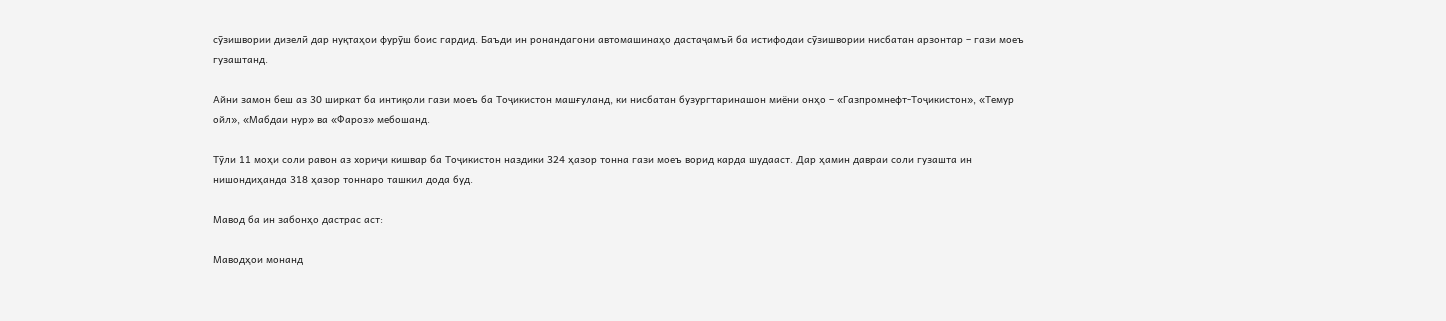сӯзишвории дизелӣ дар нуқтаҳои фурӯш боис гардид. Баъди ин ронандагони автомашинаҳо дастаҷамъӣ ба истифодаи сӯзишвории нисбатан арзонтар – гази моеъ гузаштанд.

Айни замон беш аз 30 ширкат ба интиқоли гази моеъ ба Тоҷикистон машғуланд, ки нисбатан бузургтаринашон миёни онҳо – «Газпромнефт-Тоҷикистон», «Темур ойл», «Мабдаи нур» ва «Фароз» мебошанд.

Тӯли 11 моҳи соли равон аз хориҷи кишвар ба Тоҷикистон наздики 324 ҳазор тонна гази моеъ ворид карда шудааст. Дар ҳамин давраи соли гузашта ин нишондиҳанда 318 ҳазор тоннаро ташкил дода буд.

Мавод ба ин забонҳо дастрас аст:

Маводҳои монанд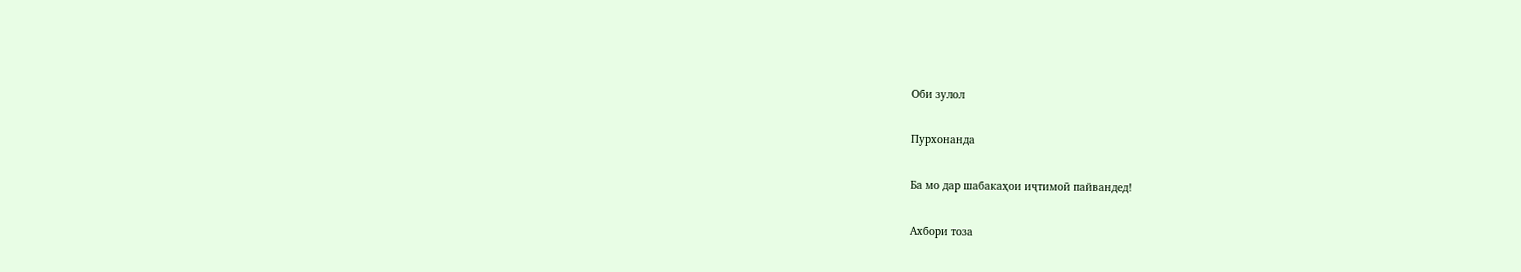Оби зулол

Пурхонанда

Ба мо дар шабакаҳои иҷтимоӣ пайвандед!

Ахбори тоза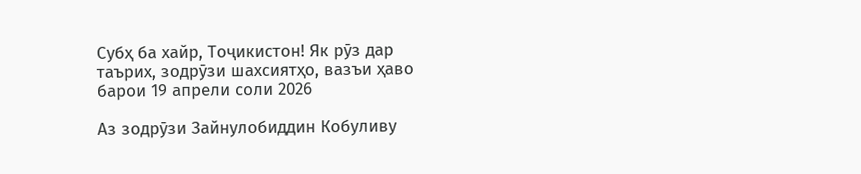Субҳ ба хайр, Тоҷикистон! Як рӯз дар таърих, зодрӯзи шахсиятҳо, вазъи ҳаво барои 19 апрели соли 2026

Аз зодрӯзи Зайнулобиддин Кобуливу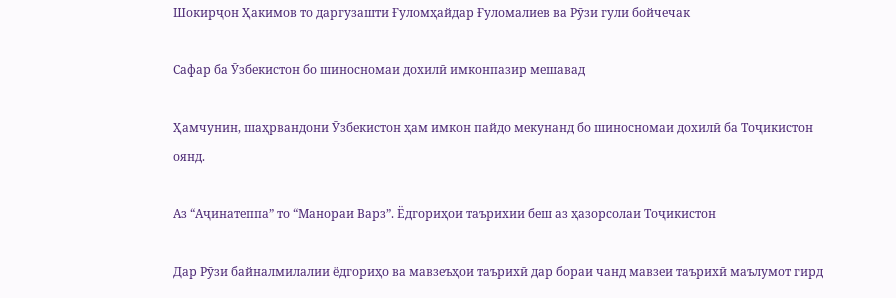Шокирҷон Ҳакимов то даргузашти Ғуломҳайдар Ғуломалиев ва Рӯзи гули бойчечак

Сафар ба Ӯзбекистон бо шиносномаи дохилӣ имконпазир мешавад

Ҳамчунин, шаҳрвандони Ӯзбекистон ҳам имкон пайдо мекунанд бо шиносномаи дохилӣ ба Тоҷикистон оянд.

Аз “Аҷинатеппа” то “Манораи Варз”. Ёдгориҳои таърихии беш аз ҳазорсолаи Тоҷикистон

Дар Рӯзи байналмилалии ёдгориҳо ва мавзеъҳои таърихӣ дар бораи чанд мавзеи таърихӣ маълумот гирд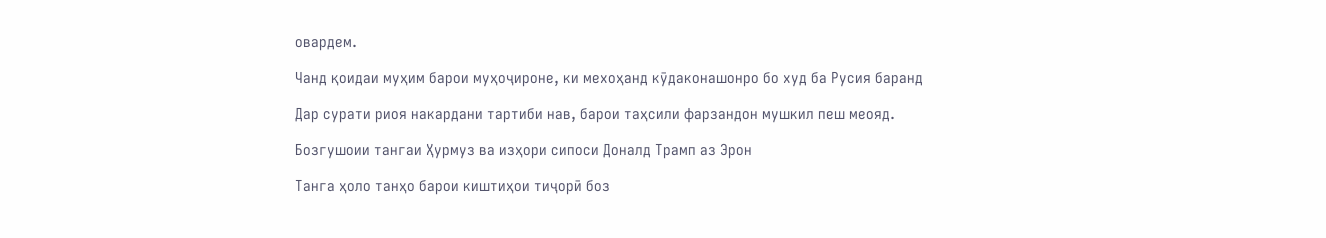овардем.

Чанд қоидаи муҳим барои муҳоҷироне, ки мехоҳанд кӯдаконашонро бо худ ба Русия баранд

Дар сурати риоя накардани тартиби нав, барои таҳсили фарзандон мушкил пеш меояд.

Бозгушоии тангаи Ҳурмуз ва изҳори сипоси Доналд Трамп аз Эрон

Танга ҳоло танҳо барои киштиҳои тиҷорӣ боз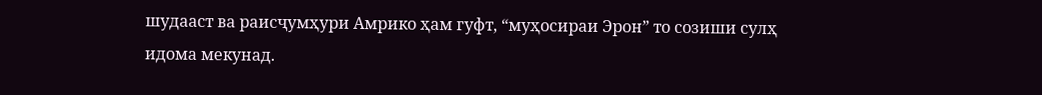шудааст ва раисҷумҳури Амрико ҳам гуфт, “муҳосираи Эрон” то созиши сулҳ идома мекунад.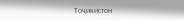Тоҷикистон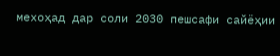мехоҳад дар соли 2030 пешсафи сайёҳии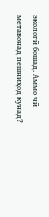экологӣ бошад. Аммо чӣ метавонад пешниҳод кунад?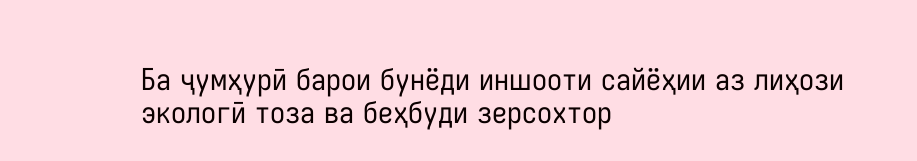Ба ҷумҳурӣ барои бунёди иншооти сайёҳии аз лиҳози экологӣ тоза ва беҳбуди зерсохтор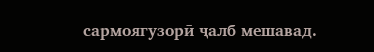сармоягузорӣ ҷалб мешавад.